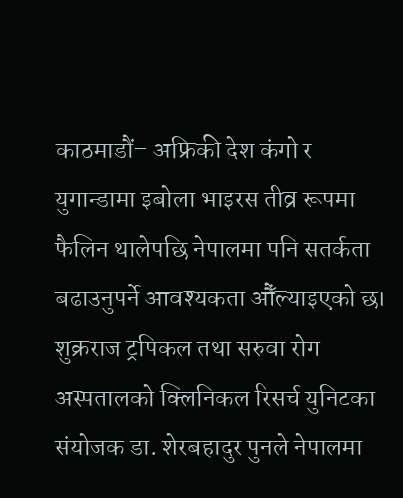काठमाडौं– अफ्रिकी देश कंगो र युगान्डामा इबोला भाइरस तीव्र रूपमा फैलिन थालेपछि नेपालमा पनि सतर्कता बढाउनुपर्ने आवश्यकता औँल्याइएको छ। शुक्रराज ट्रपिकल तथा सरुवा रोग अस्पतालको क्लिनिकल रिसर्च युनिटका संयोजक डा. शेरबहादुर पुनले नेपालमा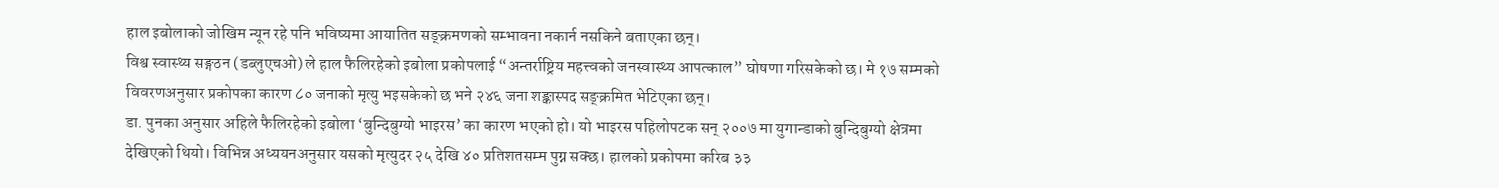हाल इबोलाको जोखिम न्यून रहे पनि भविष्यमा आयातित सङ्क्रमणको सम्भावना नकार्न नसकिने बताएका छन्।
विश्व स्वास्थ्य सङ्गठन (डब्लुएचओ) ले हाल फैलिरहेको इबोला प्रकोपलाई “अन्तर्राष्ट्रिय महत्त्वको जनस्वास्थ्य आपत्काल” घोषणा गरिसकेको छ। मे १७ सम्मको विवरणअनुसार प्रकोपका कारण ८० जनाको मृत्यु भइसकेको छ भने २४६ जना शङ्कास्पद सङ्क्रमित भेटिएका छन्।
डा. पुनका अनुसार अहिले फैलिरहेको इबोला ‘बुन्दिबुग्यो भाइरस’ का कारण भएको हो। यो भाइरस पहिलोपटक सन् २००७ मा युगान्डाको बुन्दिबुग्यो क्षेत्रमा देखिएको थियो। विभिन्न अध्ययनअनुसार यसको मृत्युदर २५ देखि ४० प्रतिशतसम्म पुग्न सक्छ। हालको प्रकोपमा करिब ३३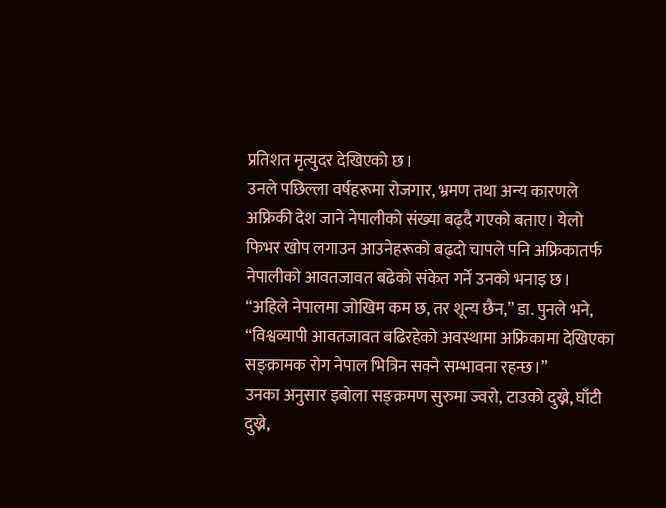प्रतिशत मृत्युदर देखिएको छ।
उनले पछिल्ला वर्षहरूमा रोजगार, भ्रमण तथा अन्य कारणले अफ्रिकी देश जाने नेपालीको संख्या बढ्दै गएको बताए। येलो फिभर खोप लगाउन आउनेहरूको बढ्दो चापले पनि अफ्रिकातर्फ नेपालीको आवतजावत बढेको संकेत गर्ने उनको भनाइ छ।
“अहिले नेपालमा जोखिम कम छ, तर शून्य छैन,” डा. पुनले भने, “विश्वव्यापी आवतजावत बढिरहेको अवस्थामा अफ्रिकामा देखिएका सङ्क्रामक रोग नेपाल भित्रिन सक्ने सम्भावना रहन्छ।”
उनका अनुसार इबोला सङ्क्रमण सुरुमा ज्वरो, टाउको दुख्ने, घाँटी दुख्ने,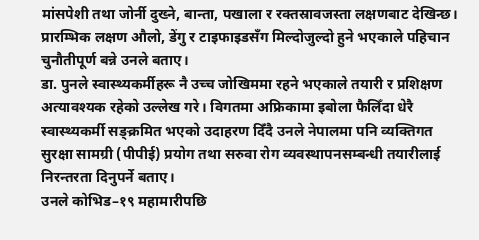मांसपेशी तथा जोर्नी दुख्ने, बान्ता, पखाला र रक्तस्रावजस्ता लक्षणबाट देखिन्छ। प्रारम्भिक लक्षण औलो, डेंगु र टाइफाइडसँग मिल्दोजुल्दो हुने भएकाले पहिचान चुनौतीपूर्ण बन्ने उनले बताए।
डा. पुनले स्वास्थ्यकर्मीहरू नै उच्च जोखिममा रहने भएकाले तयारी र प्रशिक्षण अत्यावश्यक रहेको उल्लेख गरे। विगतमा अफ्रिकामा इबोला फैलिँदा धेरै स्वास्थ्यकर्मी सङ्क्रमित भएको उदाहरण दिँदै उनले नेपालमा पनि व्यक्तिगत सुरक्षा सामग्री (पीपीई) प्रयोग तथा सरुवा रोग व्यवस्थापनसम्बन्धी तयारीलाई निरन्तरता दिनुपर्ने बताए।
उनले कोभिड–१९ महामारीपछि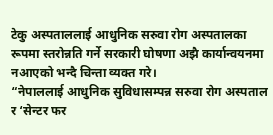टेकु अस्पताललाई आधुनिक सरुवा रोग अस्पतालका रूपमा स्तरोन्नति गर्ने सरकारी घोषणा अझै कार्यान्वयनमा नआएको भन्दै चिन्ता व्यक्त गरे।
“नेपाललाई आधुनिक सुविधासम्पन्न सरुवा रोग अस्पताल र ‘सेन्टर फर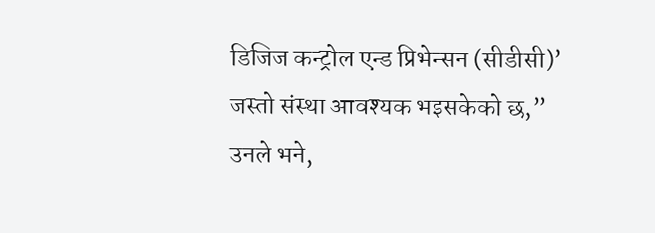डिजिज कन्ट्रोल एन्ड प्रिभेन्सन (सीडीसी)’ जस्तो संस्था आवश्यक भइसकेको छ,” उनले भने,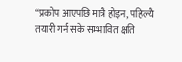“प्रकोप आएपछि मात्रै होइन, पहिल्यै तयारी गर्न सके सम्भावित क्षति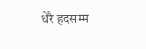धेरै हदसम्म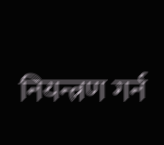नियन्त्रण गर्न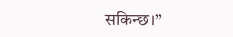सकिन्छ।”